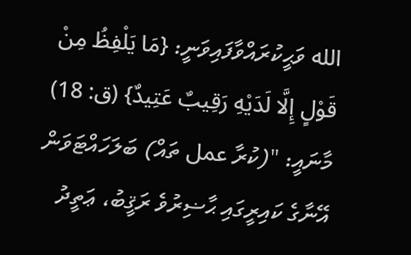الله ވަޙީކުރައްވާފައިވަނީ: {مَا يَلْفِظُ مِنْ قَوْلٍ إِلَّا لَدَيْهِ رَقِيبٌ عَتِيدٌ} (ق: 18) މާނައީ: "(ކުރާ عمل ތައް) ބަލަހައްޓަވަން އޭނާގެ ކައިރީގައި ޙާޟިރުވެ ރަޤީބު، ޢަތީދު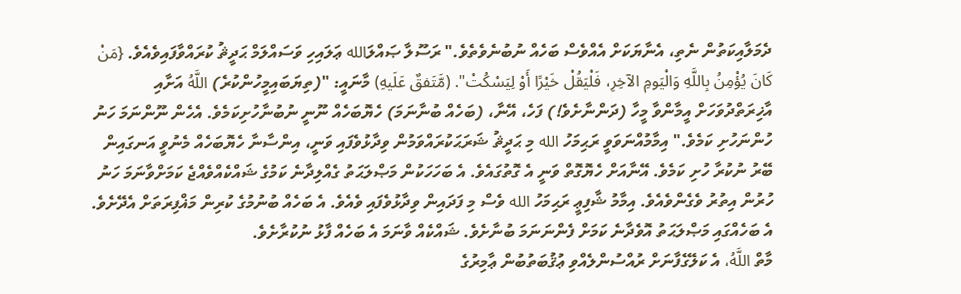ދެމަލާއިކަތުން ނެތި، އެނާޔަކަށް އެއްވެސް ބަހެއް ނުބުނެވެތެވެ." ރަސޫލާ ޞައްލަالله ޢަލައިހި ވަސައްލަމް ޙަދީޘު ކުރައްވާފައިވެއެވެ. {مَنْ كَانَ يُؤْمِنُ بِاللَّهِ وَالْيَومِ الآخِرِ، فَلْيَقُلْ خَيْرًا أَوْ لِيَسْكُتْ". (مَّتَفقٌ عَلَيهِ) މާނައީ: "(ތިޔަބައިމީހުންކުރެ) اللَّهُ އަށާއި އާޚިރަތްދުވަހަށް އީމާންވާ މީހާ (ދަންނާށެވެ!) ފަހެ، އޭނާ، (ބަހެއް ބުނާނަމަ) ހެޔޮބަހެއް ނޫނީ ނުބުނާހުށިކަމެވެ. އެހެން ނޫންނަމަ ހަނު ހުންނަހުށި ކަމެވެ." އިމާމުއްނަވަވީ ރަޙިމަހު الله މި ޙަދީޘު ޝަރަޙަކުރައްވަމުން ވިދާޅުވެފައި ވަނީ، އިންސާނާ ހެޔޮބަހެއް މެނުވީ އަނގައިން ބޭރު ނުކުރާ ހުށި ކަމެވެ. އޭނާއަށް ހެޔޮގޮތް ވަނީ އެ ގޮތުގައެވެ. އެ ބަހަހަކުން މަޞްލަޙަތު ގެއްލިދާނެ ކަމުގެ ޝައްކެއްވެއްޖެ ކަމަށްވާނަމަ ހަނު ހުރުން އިތުރު ވެގެންވެއެވެ. އިމާމު ޝާފިޢީ ރަޙިމަހު الله ވެސް މި ފަދައިން ވިދާޅުވެފައި ވެއެވެ. އެ ބަހެއް ބުނުމުގެ ކުރިން މަޣްފިރަތަށް އެދޭށެވެ. އެ ބަހެއްގައި މަޞްލަޙަތު އޮވެދާނެ ކަމަށް ފެންނަނަމަ ބުނާށެވެ. ޝައްކެއް ވާނަމަ އެ ބަހެއް ފާޅު ނުކުރާށެވެ.
މާތް اللَّهُ، އެ ކަލޭގެފާނަށް ރުއްސުންލެއްވި ޢުޤުބަތުބުން ޢާމިރުގެ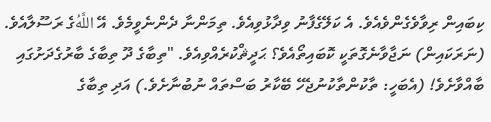ކިބައިން ރިވާވެގެންވެއެވެ. އެ ކަލޭގެފާނު ވިދާޅުވިއެވެ. ތިމަންނާ ދެންނެވީމެވެ. އޭ اللَّهُގެ ރަސޫލާއެވެ. (ނަރަކައިން) ނަޖާވާނެގޮތަކީ ކޮބައިތޯއެވެ؟ ޙަދީޘްކުރެއްވިއެވެ. "ތިބާގެ ދޫ ތިބާގެ ބާރުގެދަށުގައި ބާއްވާށެވެ! (އެބަހީ: ތާކުންތާކުނުޖެހޭ ބޭކާރު ބަސްތައް ނުބުނާށެވެ.) އަދި ތިބާގެ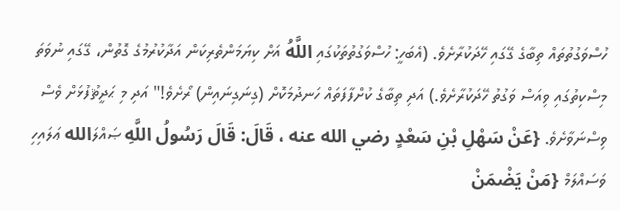ހުސްވަގުތުތައް ތިބާގެ ގޭގައި ހޭދަކުރާށެވެ. (އެބަހީ: ހުސްވަގުތުތަކުގައި اللَّهُ އަށް ކިޔަމަންތެރިކަން އަދާކުރުމުގެ ގޮތުން، ގޭގައި ނުވަތަ މިސްކިތުގައި ވިއަސް ވަގުތު ހޭދަކުރާށެވެ.) އަދި ތިބާގެ ކުށްފާފަތައް ހަނދުމަކޮށް (ގިނަގިނައިން) ރޯށެވެ!" އަދި މި ޙަދީޘުފުޅަށް ވެސް ވިސްނަވާށެވެ. {عَنْ سَهْلِ بْنِ سَعْدٍ رضي الله عنه ، قَالَ: قَالَ رَسُولُ اللَّهِ ޞައްލަالله ޢަލައިހި ވަސައްލަމް {مَنْ يَضْمَنْ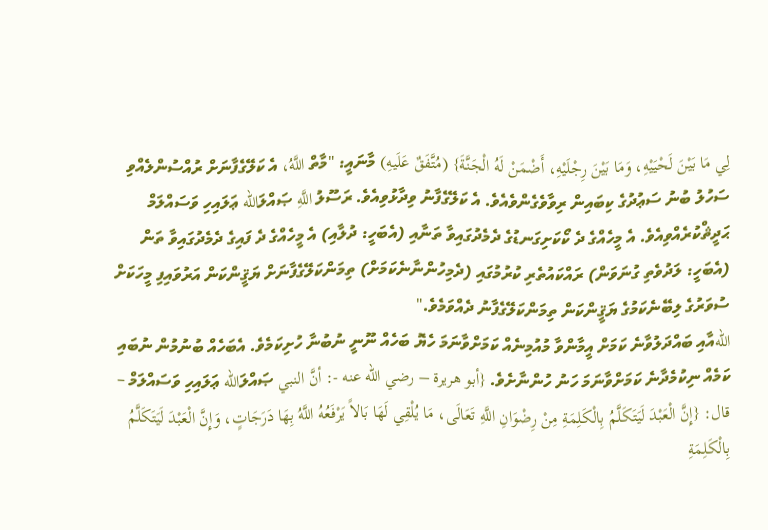لِي مَا بَيْنَ لَحْيَيْهِ، وَمَا بَيْنَ رِجْلَيْهِ، أَضْمَنْ لَهُ الْجَنَّةَ} (مُتَّفَقٌ عَلَيهِ) މާނައީ: "މާތް اللَّهُ، އެ ކަލޭގެފާނަށް ރުއްސުންލެއްވި ސަހުލު ބުނު ސަޢުދުގެ ކިބައިން ރިވާވެގެންވެއެވެ. އެ ކަލޭގެފާނު ވިދާޅުވިއެވެ. ރަސޫލު اللَّهِ ޞައްލަالله ޢަލައިހި ވަސައްލަމް ޙަދީޘްކުރެއްވިއެވެ. އެ މީހެއްގެ ދެ ކޯކަށިގަނޑުގެ ދެމެދުގައިވާ ތަނާއި (އެބަހީ: ދުލާއި) އެ މީހެއްގެ ދެ ފައިގެ ދެމެދުގައިވާ ތަން (އެބަހީ: ލަދުވެތި ގުނަވަން) ރައްކައުތެރި ކުރުމުގައި (ދެމިހުންނާނެކަމަށް) ތިމަންކަލޭގެފާނަށް ޔަޤީންކަން އަރުވައިފި މީހަކަށް ސުވަރުގެ ލިބޭނެކަމުގެ ޔަޤީންކަން ތިމަންކަލޭގެފާނު ދެއްވަމެވެ."
اللهއާއި ބައްދަލުވާނެ ކަމަށް އީމާންވާ މުއުމިނެއް ކަމަށްވާނަމަ ހެޔޮ ބަހެއް ނޫނީ ނުބުނާ ހުށިކަމެވެ. އެބަހެއް ބުނުމުން ނުބައި ކަމެއް ނިކުމެދާނެ ކަމަށްވާނަމަ ހަނު ހުންނާށެވެ. {أبو هريرة – رضي الله عنه -: أنَّ النبي ޞައްލަالله ޢަލައިހި ވަސައްލަމް – قال: {إِنَّ الْعَبْدَ لَيَتَكَلَّمُ بِالْكَلِمَةِ مِنْ رِضْوَانِ اللَّهِ تَعَالَى، مَا يُلْقِي لَهَا بَالاً يَرْفَعُهُ اللَّهُ بِهَا دَرَجَاتٍ، وَإِنَّ الْعَبْدَ لَيَتَكَلَّمُ بِالْكَلِمَةِ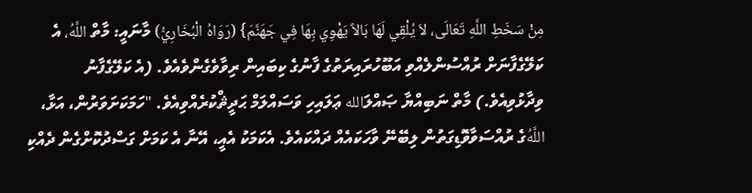مِنْ سَخَطِ اللَّهِ تَعَالَى، لاَ يُلْقِي لَهَا بَالاً يَهْوِي بِهَا فِي جَهَنَّمَ} (رَوَاهُ الْبُخَارِيُّ) މާނައީ: މާތް اللَّهُ، އެ ކަލޭގެފާނަށް ރުއްސުންލެއްވި އަބޫހުރައިރަތުގެ ފާނުގެ ކިބައިން ރިވާވެގެންވެއެވެ. (އެ ކަލޭގެފާނު ވިދާޅުވިއެވެ.) މާތް ނަބިއްޔާ ޞައްލަالله ޢަލައިހި ވަސައްލަމް ޙަދީޘްކުރެއްވިއެވެ. "ހަމަކަށަވަރުން، އަޅާ، اللَّهُގެ ރުއްސަވާވޮޑިގަތުން ލިބޭނޭ ވާހަކައެއް ދައްކައެވެ. އެކަމަކު އެއީ، އޭނާ އެ ކަމަށް ގަސްދުކޮށްގެން ދެއްކި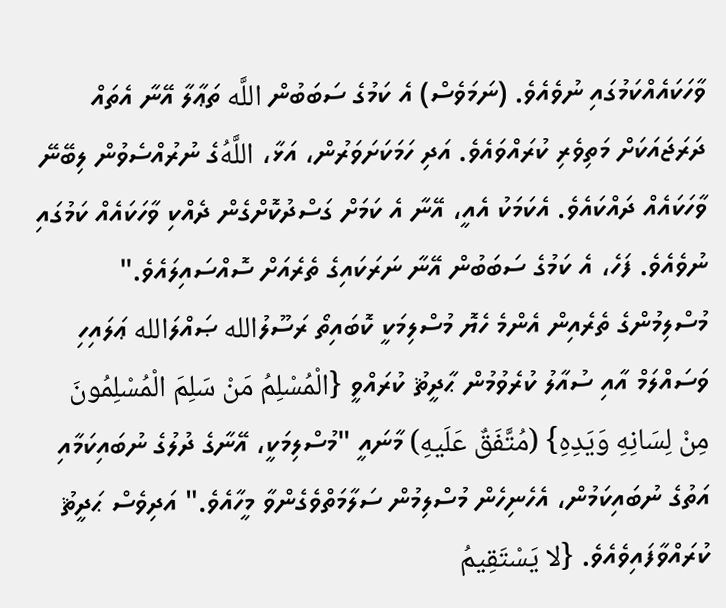ވާހަކައެއްކަމުގައި ނުވެއެވެ. (ނަމަވެސް) އެ ކަމުގެ ސަބަބުން اللَّه ތަޢާލާ އޭނާ އެތައް ދަރަޖައަކަށް މަތިވެރި ކުރައްވައެވެ. އަދި ހަމަކަށަވަރުން، އަޅާ، اللَّهُގެ ނުރުއްސެވުން ލިބޭނޭ ވާހަކައެއް ދައްކައެވެ. އެކަމަކު އެއީ، އޭނާ އެ ކަމަށް ގަސްދުކޮށްގެން ދެއްކި ވާހަކައެއް ކަމުގައި ނުވެއެވެ. ފަހެ، އެ ކަމުގެ ސަބަބުން އޭނާ ނަރަކައިގެ ތެރެއަށް ސޮއްސައިލައެވެ."
މުސްލިމުންގެ ތެރެއިން އެންމެ ހެޔޮ މުސްލިމަކީ ކޮބައިތޯ ރަސޫލުالله ޞައްލަالله ޢަލައިހި ވަސައްލަމް އާއި ސުއާލު ކުރެވުމުން ޙާދީޘު ކުރައްވީ {الْمُسْلِمُ مَنْ سَلِمَ الْمُسْلِمُونَ مِنْ لِسَانِهِ وَيَدِهِ} (مُتَّفَقٌ عَلَيهِ) މާނައީ "މުސްލިމަކީ، އޭނާގެ ދުލުގެ ނުބައިކަމާއި އަތުގެ ނުބައިކަމުން، އެހެނިހެން މުސްލިމުން ސަލާމަތްވެގެންވާ މީހާއެވެ." އަދިވެސް ޙަދީޘު ކުރައްވާފައިވެއެވެ. {لا يَسْتَقِيمُ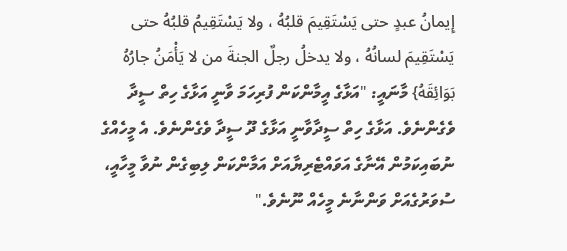إِيمانُ عبدٍ حتى يَسْتَقِيمَ قلبُهُ ، ولا يَسْتَقِيمُ قلبُهُ حتى يَسْتَقِيمَ لسانُهُ ، ولا يدخلُ رجلٌ الجنةَ من لا يَأْمَنُ جارُهُ بَوَائِقَهُ} މާނައީ: "އަޅާގެ އީމާންކަން ފުރިހަމަ ވާނީ އަޅާގެ ހިތް ސީދާ ވެގެންނެވެ. އަޅާގެ ހިތް ސީދާވާނީ އަޅާގެ ދޫ ސީދާ ވެގެންނެވެ. އެ މީހެއްގެ ނުބައިކަމުން އޭނާގެ އަވައްޓެރިޔާއަށް އަމާންކަން ލިބިގެން ނުވާ މީހާއީ، ސުވަރުގެއަށް ވަންނާނެ މީހެއް ނޫނެވެ."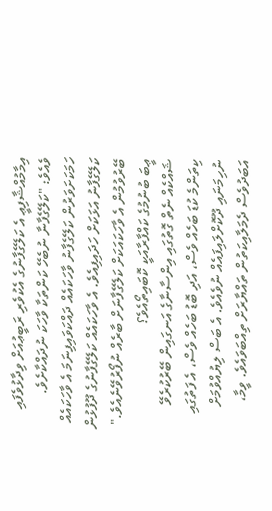އިމާމުއްޝާފިޢީ އެ ކަލޭގެފާނުގެ އެކުވެރި ރަބީޢުއަށް ވިދާޅުވެފައި ވެއެވެ: "ކަލޭގެފާނާ ނުބެހޭ ކަންތަކާ ވާހަކަ ނުދައްކާށެވެ. ހަމަކަށަވަރުން ކަލޭގެފާނު ވާހަކައެއް ދައްކަވައިފިނަމަ އެ ވާހަކައެއް ކަލޭގެފާނު އަޅަކަށް ހަދައިފިއެވެ. އެ ވާހަކައެއް ކަލޭގެފާނުގެ ދޫފުޅުން ބޭރުވުމުން އެ ވާހަކައަކަށް ކަލޭގެފާނަށް ބާރެއް ނުފޯރުވޭނެއެވެ."
ޢީބަ ބުނުމުގެ ކައްފާރާއަކީ ކޮބައިތޯއެވެ؟
ޝައްކެއް ނެތް ގޮތުގައި އިންސާނާގެ އަނގައިން ބޭރުކުރެވޭ ކިތަންމެ ކުޑަ ބަހެއް ވެސް، އަދި ބޮޑު ބަހެއް ވެސް، އެ ފަތުގައި ނުހިމަނައި ދޫކޮށްލައިފައެއް ނުވެއެވެ. އެ ބަސް ލިޔުއްވުމަށް އަބަދުވެސް ދެމަލާއިކަތުން ތައްޔާރަށް ތިއްބަވައެވެ. ވީމާ،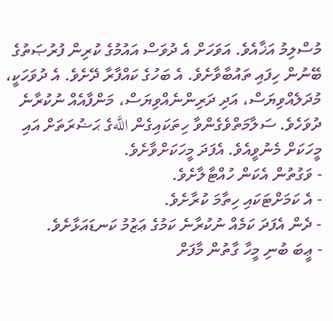މުސްލިމު އަޚާއެވެ. އަވަހަށް އެ ދުވަސް އައުމުގެ ކުރިން ފުރުޞަތުގެ ބޭނުން ހިފައި ތައުބާވާށެވެ. އެ ބަހުގެ ކައްފާރާ ދޭށެވެ. އެ ދުވަހަކީ، މުދަލެއްވިޔަސް، އަދި ދަރިންނެއްވިޔަސް، މަންފާއެއް ނުކުރާނެ ދުވަހެވެ. ސަލާމަތްވެގެންވާ ހިތަކައިގެން اللَّهގެ ޙަޟުރަތަށް އައި މީހަކަށް މެނުވީއެވެ. އެފަދަ މީހަކަށްވާށެވެ.
- ވަގުތުން އެކަން ހުއްޓާލާށެވެ.
- އެ ކަމަށްޓަކައި ހިތާމަ ކުރާށެވެ.
- ދެން އެފަދަ ކަމެއް ނުކުރާނެ ކަމުގެ ޢަޒުމު ކަނޑައަޅާށެވެ.
- ޢީބަ ބުނި މީހާ ގާތުން މާފަށް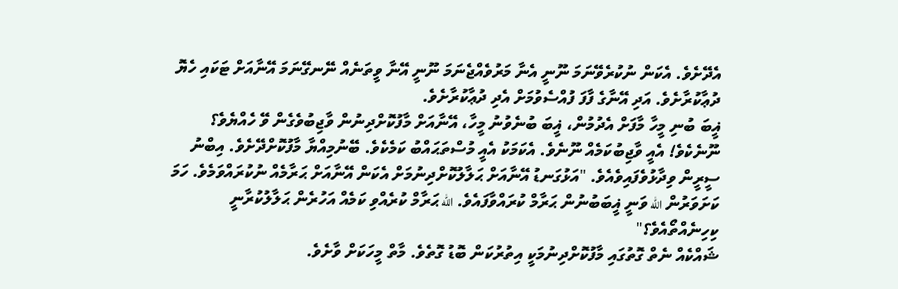އެދޭށެވެ. އެކަން ނުކުރެވޭނަމަ ނޫނީ އެނާ މަރުވެއްޖެނަމަ ނޫނީ އޭނާ ވީތަނެއް ނޭނގޭނަމަ އޭނާއަށް ޓަކައި ހެޔޮ ދުޢާކުރާށެވެ. އަދި އޭނާގެ ފާފަ ފުއްސެވުމަށް އެދި ދުޢާކުރާށެވެ.
ޣީބަ ބުނި މީހާ މާފަށް އެދުމުން، ޣީބަ ބުނެވުނު މީހާ، އޭނާއަށް މާފުކޮށްދިނުން ވާޖިބުވެގެން ވޭ ހެއްޔެވެ؟
ނޫނެކެވެ! އެއީ ވާޖިބުކަމެއް ނޫނެވެ. އެކަމަކު އެއީ މުސްތަޙައްބު ކަމެކެވެ. ބޭނުމިއްޔާ މާފުކޮށްދޭށެވެ. އިބްނު ސީރީން ވިދާޅުވެފައިވެއެވެ. "އަޅުގަނޑު އޭނާއަށް ޙަލާލުކޮށްދިނުމަށް އެކަން އޭނާއަށް ޙަރާމެއް ނުކުރައްވަމެވެ. ހަމަ ކަށަވަރުން الله ވަނީ ޣީބަބުނުން ޙަރާމް ކުރައްވާފައެވެ. الله ޙަރާމް ކުރެއްވި ކަމެއް އަހުރެން ޙަލާލުކުރާނީ ކިހިނެއްތޯއެވެ؟"
ޝައްކެއް ނެތް ގޮތުގައި މާފުކޮށްދިނުމަކީ އިތުރުކަން ބޮޑު ގޮތެވެ. މާތް މީހަކަށް ވާށެވެ.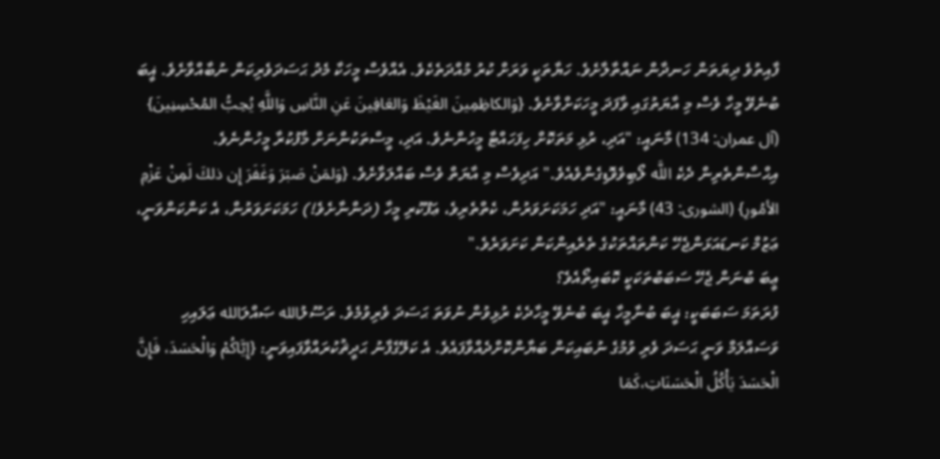ފާއިތުވެ ދިޔަތަން ހަނދާން ނައްތާލާށެވެ. ހަޔާތަކީ ވަރަށް ކުރު މުއްދަތެކެވެ. އެއްވެސް މީހަކާ މެދު ޙަސަދަވެރިކަން ނުބާއްވާށެވެ. ޣީބަ ބުނެވޭ މީހާ ވެސް މި އާޔަތުގައި ވާފަދަ މީހަކަށްވާށެވެ. {وَالكاظِمِينَ الغَيْظَ وَالعَافِينَ عَنِ النَّاسِ وَاللَّهِ يُحِبُّ المُحْسِنِينَ} (آل عمران: 134) މާނައީ: "އަދި، ރުޅި މަތަކޮށް ހިފަހައްޓާ މީހުންނެވެ. އަދި، މީސްތަކުންނަށް މާފުކުރާ މީހުންނެވެ. އިޙްސާންތެރިން ދެކެ اللَّه ލޯބިވެވޮޑިގެންވެއެވެ." އަދިވެސް މި އާޔަތް ވެސް ބައްލަވާށެވެ. {وَلمَنْ صَبَرَ وَغَفَرَ إِن ذلكَ لَمِنْ عَزْمِ الأمُورِ} (الشورى: 43) މާނައީ: "އަދި ހަމަކަށަވަރުން، ކެތްތެރިވެ، ޢަފޫކުރި މީހާ (ދަންނާށެވެ!) ހަމަކަށަވަރުން، އެ ކަންކަންވަނީ، ޢަޒުމް ކަނޑައަޅަންޖެހޭ ކަންތައްތަކުގެ ތެރެއިންކަން ކަށަވަރެވެ."
ޢީބަ ބުނަން ޖެހޭ ސަބަބުތަކަކީ ކޮބައިތޯއެވެ؟
ފުރަތަމަ ސަބަބަކީ: ޣީބަ ބުނާމީހާ ޣީބަ ބުނެވޭ މީހާދެކެ ރުޅިވުން ނުވަތަ ޙަސަދަ ވެރިވުމެވެ. ރަސޫލުالله ޞައްލަالله ޢަލައިހި ވަސައްލަމް ވަނީ ޙަސަދަ ވެރި ވުމުގެ ނުބައިކަން ބަޔާންކޮށްދެއްވާފައެވެ. އެ ކަލޭގެފާނު ޙަދީޘުކުރައްވާފައިވަނީ: {إِيَّاكُمْ وَالْحَسَدَ، فَإِنَّ الْحَسَدَ يَأْكُلُ الْحَسَنَاتِ،كَمَا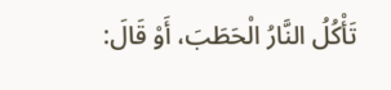تَأْكُلُ النَّارُ الْحَطَبَ، أَوْ قَالَ: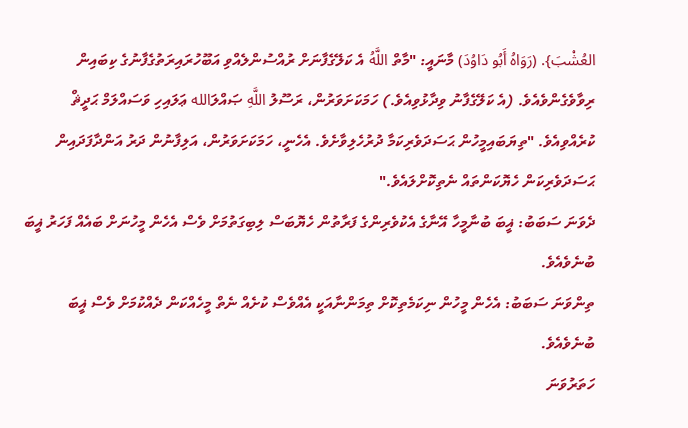العُشْبَ}. (رَوَاهُ أَبُو دَاوُدَ) މާނައީ: "މާތް اللَّهُ އެ ކަލޭގެފާނަށް ރުއްސުންލެއްވި އަބޫހުރައިރަތުގެފާނުގެ ކިބައިން ރިވާވެގެންވެއެވެ. (އެ ކަލޭގެފާނު ވިދާޅުވިއެވެ.) ހަމަކަށަވަރުން، ރަސޫލު اللَّهِ ޞައްލަالله ޢަލައިހި ވަސައްލަމް ޙަދީޘް ކުރެއްވިއެވެ. "ތިޔަބައިމީހުން ޙަސަދަވެރިކަމާ ދުރުހެލިވާށެވެ. އެހެނީ، ހަމަކަށަވަރުން، އަލިފާނުން ދަރު އަންދާފަދައިން ޙަސަދަވެރިކަން ހެޔޮކަންތައް ނެތިކޮށްލައެވެ."
ދެވަނަ ސަބަބު: ޣީބަ ބުނާމީހާ އޭނާގެ އެކުވެރިންގެ ފަރާތުން ހެޔޮބަސް ލިބިގަތުމަށް ވެސް އެހެން މީހުނަށް ބައެއް ފަހަރު ޣީބަ ބުނެވެއެވެ.
ތިންވަނަ ސަބަބު: އެހެން މީހުން ނިކަމެތިކޮށް ތިމަންނާއަކީ އެއްވެސް ކުށެއް ނެތް މީހެއްކަން ދެއްކުމަށް ވެސް ޣީބަ ބުނެވެއެވެ.
ހަތަރުވަނަ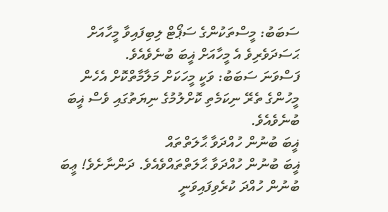ސަބަބު: މީސްތަކުންގެ ސަޕޯޓް ލިބިފައިވާ މީހާއަށް ޙަސަދަވެރިވެ އެ މީހާއަށް ޣީބަ ބުނެވެއެވެ.
ފަސްވަނަ ސަބަބު: ވަކީ މީހަކަށް މަލާމާތްކޮށް އެހެން މީހުންގެ ތެރޭ ނިކަމެތި ކޮށްލުމުގެ ނިޔަތުގައި ވެސް ޣީބަ ބުނެވެއެވެ.
ޣީބަ ބުނުން ހުއްދަވާ ޙާލަތްތައް
ޣީބަ ބުނުން ހުއްދަވާ ޙާލަތްތައްވެއެވެ. ދަންނާށެވެ! ޢީބަ ބުނުން ހުއްދަ ކުރެވިފައިވަނީ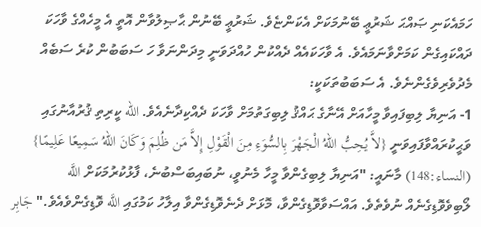ހަމައެކަނި ޞައްޙަ ޝަރުޢީ ބޭނުމަކަށް އެކަންޏެވެ. ޝަރުޢީ ބޭނުން ޙާޞިލުވާން އޮތީ އެ މީހެއްގެ ވާހަކަ ދައްކައިގެން ކަމަށްވާނަމައެވެ. އެ ވާހަކައެއް ދެއްކުން ހުއްދަވަނީ މިދަންނަވާ ހަ ސަބަބުން ކުރެ ސަބެއް މެދުވެރިވެގެންނެވެ. އެ ސަބަބުތަކަކީ:
1- އަނިޔާ ލިބިފައިވާ މީހާއަށް އޭނާގެ ޙައްޤު ލިބިގަތުމަށް ވާހަކަ ދެއްކިދާނެއެވެ. الله ކީރިތި ޤުރުއާނުގައި ވަޙީކުރައްވާފައިވަނީ {لاَّ يُحِبُّ اللّهُ الْجَهْرَ بِالسُّوَءِ مِنَ الْقَوْلِ إِلاَّ مَن ظُلِمَ وَكَانَ اللّهُ سَمِيعًا عَلِيمًا} (النساء:148) މާނައީ: "އަނިޔާ ލިބިގެންވާ މީހާ މެނުވީ، ނުބައިބަސްބުނެ، ފާޅުކުރުމަކަށް اللَّه ލޯބިވެވޮޑިގެނެއް ނުވެތެވެ. އައްސަވާވޮޑިގެންވާ، މޮޅަށް ދެނެވޮޑިގެންވާ އިލާހު ކަމުގައި اللَّه ވޮޑިގެންވެއެވެ." جَابِر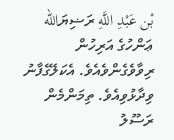بْن عَبْدِ اللَّهِ ރަޟިޔަالله ޢަންހުގެ އަރިހުން ރިވާވެގެންވެއެވެ. އެކަލޭގެފާނު ވިދާޅުވިއެވެ. ތިމަންމެން ރަސޫލު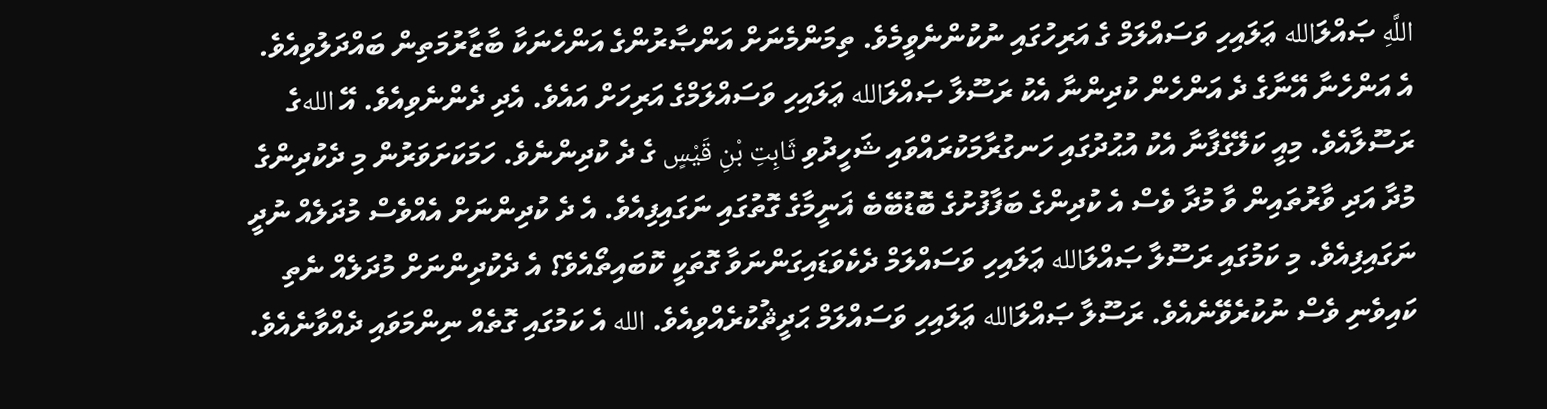اللَّهِ ޞައްލަالله ޢަލައިހި ވަސައްލަމް ގެ އަރިހުގައި ނުކުންނެވީމެވެ. ތިމަންމެނަށް އަންޞާރުންގެ އަންހެނަކާ ބާޒާރުމަތިން ބައްދަލުވިއެވެ. އެ އަންހެނާ އޭނާގެ ދެ އަންހެން ކުދިންނާ އެކު ރަސޫލާ ޞައްލަالله ޢަލައިހި ވަސައްލަމްގެ އަރިހަށް އައެވެ. އެދި ދެންނެވިއެވެ. އޭ اللهގެ ރަސޫލާއެވެ. މިއީ ކަލޭގެފާނާ އެކު އުޙުދުގައި ހަނގުރާމަކުރައްވައި ޝަހީދުވި ثَابِتِ بْنِ قَيْسٍ ގެ ދެ ކުދިންނެވެ. ހަމަކަށަވަރުން މި ދެކުދިންގެ މުދާ އަދި ވާރުތައިން ވާ މުދާ ވެސް އެ ކުދިންގެ ބަފާފުށުގެ ބޮޑުބޭބެ ޣަނީމާގެ ގޮތުގައި ނަގައިފިއެވެ. އެ ދެ ކުދިންނަށް އެއްވެސް މުދަލެއް ނުދީ ނަގައިފިއެވެ. މި ކަމުގައި ރަސޫލާ ޞައްލަالله ޢަލައިހި ވަސައްލަމް ދެކެވަޑައިގަންނަވާ ގޮތަކީ ކޮބައިތޯއެވެ؟ އެ ދެކުދިންނަށް މުދަލެއް ނެތި ކައިވެނި ވެސް ނުކުރެވޭނެއެވެ. ރަސޫލާ ޞައްލަالله ޢަލައިހި ވަސައްލަމް ޙަދީޘުކުރެއްވިއެވެ. الله އެ ކަމުގައި ގޮތެއް ނިންމަވައި ދެއްވާނެއެވެ.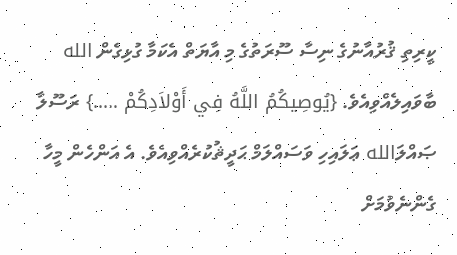ކީރިތި ޤުރުއާނުގެ ނިސާ ސޫރަތުގެ މި އާޔަތް އެކަމާ ގުޅިގެން الله ބާވައިލެއްވިއެވެ. {يُوصِيكُمُ اللَّهُ فِي أَوْلاَدِكُمْ …..} ރަސޫލާ ޞައްލަالله ޢަލައިހި ވަސައްލަމް ޙަދީޘުކުރެއްވިއެވެ. އެ އަންހެން މީހާ ގެންނެވުމަށް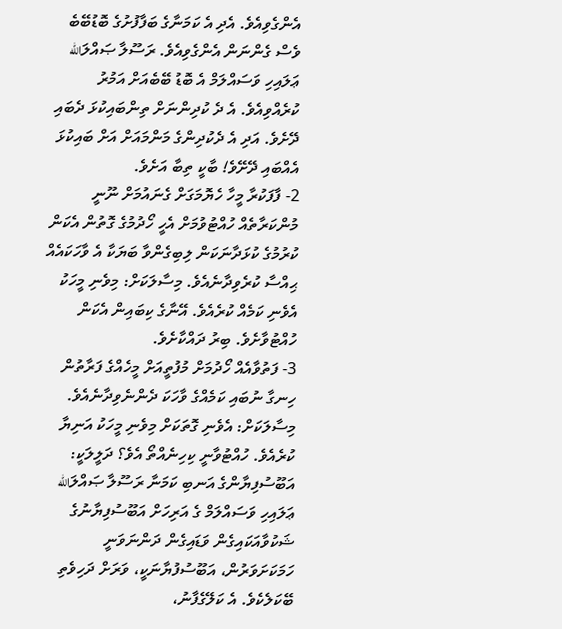އެންގެވިއެވެ. އެދި އެ ކަމަނާގެ ބަފާފުށުގެ ބޮޑުބޭބެ ވެސް ގެންނަން އެންގެވިއެވެ. ރަސޫލާ ޞައްލަالله ޢަލައިހި ވަސައްލަމް އެ ބޮޑު ބޭބެއަށް އަމުރު ކުރެއްވިއެވެ. އެ ދެ ކުދިންނަށް ތިންބައިކުޅަ ދެބައި ދޭށެވެ. އަދި އެ ދެކުދިންގެ މަންމައަށް އަށް ބައިކުޅަ އެއްބައި ދޭށޭވެ! ބާކީ ތިބާ އަށެވެ.
2- ފާފަކުރާ މީހާ ހެޔޮމަގަށް ގެނައުމަށް ނޫނީ މުންކަރާތެއް ހުއްޓުވުމަށް އެހީ ހޯދުމުގެ ގޮތުން އެކަން ކުރުމުގެ ކުޅަދާނަކަން ލިބިގެންވާ ބަޔަކާ އެ ވާހަކައެއް ޙިއްސާ ކުރެވިދާނެއެވެ. މިސާލަކަށް: މިވެނި މީހަކު އެވެނި ކަމެއް ކުރެއެވެ. އޭނާގެ ކިބައިން އެކަން ހުއްޓުވާށެވެ. ބިރު ދައްކާށެވެ.
3- ފަތުވާއެއް ހޯދުމަށް މުފުތީއަށް މީހެއްގެ ފަރާތުން ހިނގާ ނުބައި ކަމެއްގެ ވާހަކަ ދެންނެވިދާނެއެވެ. މިސާލަކަށް: އެވެނި ގޮތަކަށް މިވެނި މީހަކު އަނިޔާ ކުރެއެވެ. ހުއްޓުވާނީ ކިހިނެއްތޯ އެވެ؟ ދަލީލަކީ: އަބޫސުފިޔާންގެ އަނބި ކަމަނާ ރަސޫލާ ޞައްލަالله ޢަލައިހި ވަސައްލަމް ގެ އަރިހަށް އަބޫސުފިޔާނުގެ ޝަކުވާއަކައިގެން ވަޑައިގެން ދަންނަވަނީ ހަމަކަށަވަރުން، އަބޫސުފުޔާނަކީ، ވަރަށް ދަހިވެތި ބޭކަލެކެވެ. އެ ކަލޭގެފާނު،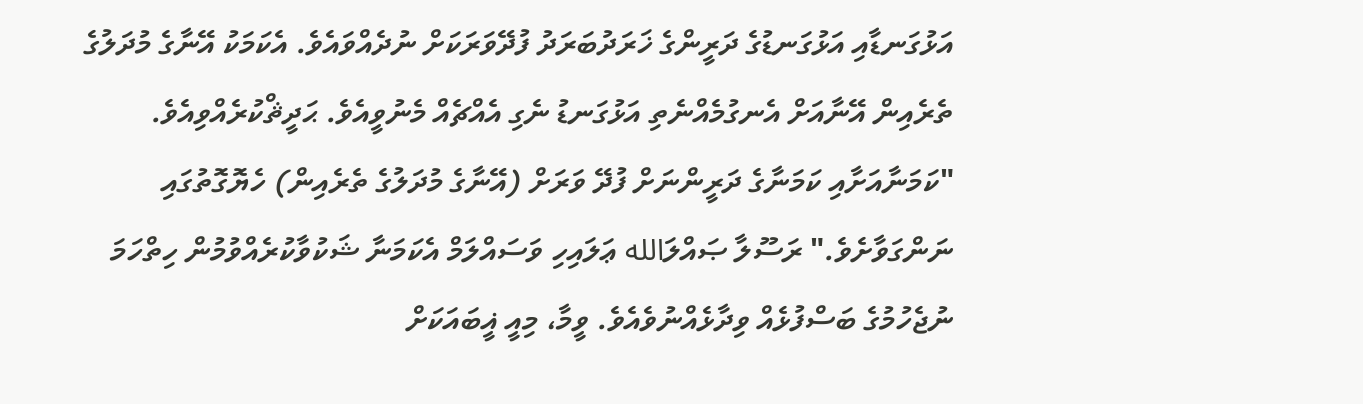އަޅުގަނޑާއި އަޅުގަނޑުގެ ދަރީންގެ ޚަރަދުބަރަދު ފުދޭވަރަކަށް ނުދެއްވައެވެ. އެކަމަކު އޭނާގެ މުދަލުގެ ތެރެއިން އޭނާއަށް އެނގުމެއްނެތި އަޅުގަނޑު ނެގި އެއްޗެއް މެނުވީއެވެ. ޙަދީޘްކުރެއްވިއެވެ. "ކަމަނާއަށާއި ކަމަނާގެ ދަރީންނަށް ފުދޭ ވަރަށް (އޭނާގެ މުދަލުގެ ތެރެއިން) ހެޔޮގޮތުގައި ނަންގަވާށެވެ." ރަސޫލާ ޞައްލަالله ޢަލައިހި ވަސައްލަމް އެކަމަނާ ޝަކުވާކުރެއްވުމުން ހިތްހަމަ ނުޖެހުމުގެ ބަސްފުޅެއް ވިދާޅެއްނުވެއެވެ. ވީމާ، މިއީ ޣީބައަކަށް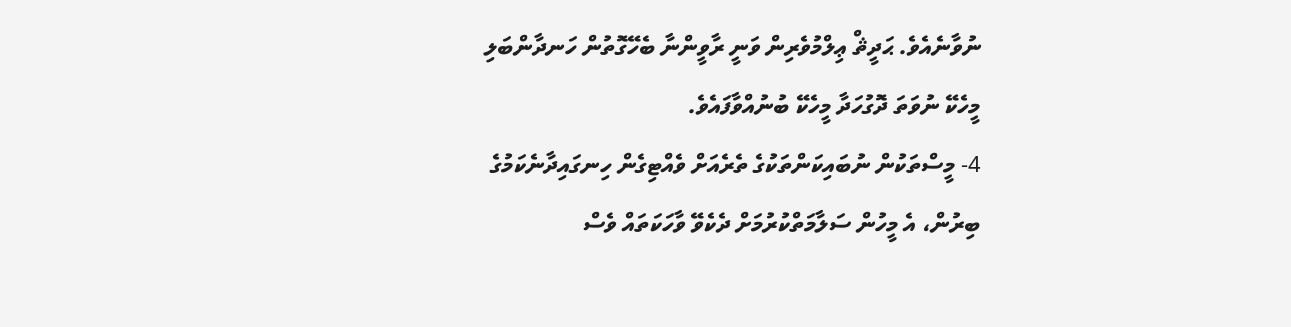ނުވާނެއެވެ. ޙަދީޘް ޢިލްމުވެރިން ވަނީ ރާވީންނާ ބެހޭގޮތުން ހަނދާންބަލި މީހެކޭ ނުވަތަ ދޮގުހަދާ މީހެކޭ ބުނުއްވާފައެވެ.
4- މީސްތަކުން ނުބައިކަންތަކުގެ ތެރެއަށް ވެއްޓިގެން ހިނގައިދާނެކަމުގެ ބިރުން، އެ މީހުން ސަލާމަތްކުރުމަށް ދެކެވޭ ވާހަކަތައް ވެސް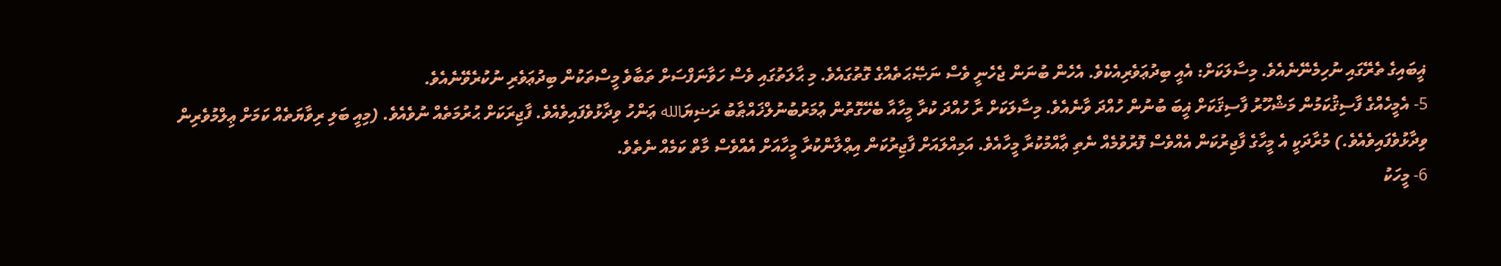ޣީބައިގެ ތެރޭގައި ނުހިމެނޭނެއެވެ. މިސާލަކަށް: އެއީ ބިދުޢަވެރިއެކެވެ. އެހެން ބުނަން ޖެހެނީ ވެސް ނަޞޭޙަތެއްގެ ގޮތުގައެވެ. މި ޙާލަތުގައި ވެސް ހަވާނަފްސަށް ތަބާވެ މީސްތަކުން ބިދުޢަވެރި ނުކުރެވޭނެއެވެ.
5- އެމީހެއްގެ ފާސިޤުކަމުން މަޝްހޫރު ފާސިޤަކަށް ޣީބަ ބުނުން ހުއްދަ ވާނެއެވެ. މިސާލަކަށް ރާ ހުއްދަ ކުރާ މީހާއާ ބެހޭގޮތުން ޢުމަރުބުނުލްޚައްޠާބު ރަޟިޔަالله ޢަންހު ވިދާޅުވެފައިވެއެވެ. ފާޖިރަކަށް ޙުރުމަތެއް ނުވެއެވެ. (މިއީ ބަލި ރިވާޔަތެއް ކަމަށް ޢިލްމުވެރިން ވިދާޅުވެފައިވެއެވެ.) މުރާދަކީ އެ މީހާގެ ފާޖިރުކަން އެއްވެސް ފޮރުވުމެއް ނެތި ޢާއްމުކުރާ މީހާއެވެ. އަމިއްލައަށް ފާޖިރުކަން އިޢްލާންކުރާ މީހާއަށް އެއްވެސް މާތް ކަމެއް ނެތެވެ.
6- މީހަކު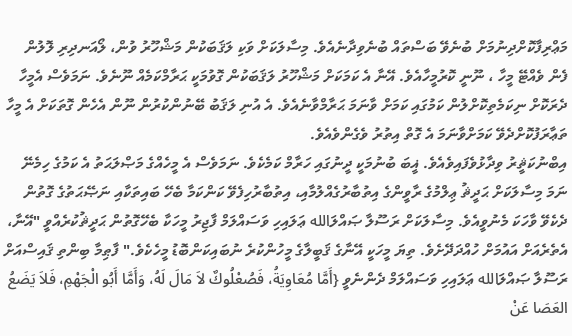މަޢްރިފާކޮށްދިނުމަށް ބުނެވޭ ބަސްތައް ބުނެވިދާނެއެވެ. މިސާލަކަށް ވަކި ލަޤަބަކުން މަޝްހޫރު ވުން، ލޯއަނދިރި ލޮލުން ފެން ވެއްޓޭ މީހާ ، ނޫނީ ކޮރުމީހާއެވެ. އޭނާ އެ ކަމަކަށް މަޝްހޫރު ލަޤަބަކުން ގޮވުމަކީ ޙަރާމްކަމެއް ނޫނެވެ. ނަމަވެސް އެމީހާ ދެރަކޮށް ނިކަމެތިކޮށްލުން ކަމުގައި ކަމަށް ވާނަމަ ޙަރާމްވާނެއެވެ. އެ އުނި ލަޤަބު ބޭނުންކުރުން ނޫން އެހެން ގޮތަކަށް އެ މީހާ ތަޢާރަފުކޮށްދެވޭ ކަމަށްވާނަމަ އެ ގޮތް އިތުރު ވެގެންވެއެވެ.
އިބްނުކަޘީރު ވިދާޅުވެފައިވެއެވެ. ޣީބަ ބުނުމަކީ ދީނުގައި ހަރާމް ކަމެކެވެ. ނަމަވެސް އެ މީހެއްގެ މަޞްލަޙަތު އެ ކަމުގެ ހިމެނޭ ނަމަ މިސާލަކަށް ޙަދީޘު ޢިލްމުގެ ރާވީންގެ އިތުބާރުގެއްލުމާއި، އިތުބާރުހިފެވޭ ކަންކަމާ ބެހޭ ބައިތަކާއި ނަޞޭޙަތުގެ ގޮތުން ދެކެވޭ ވާހަކަ މެނުވީއެވެ. މިސާލަކަށް ރަސޫލާ ޞައްލަالله ޢަލައިހި ވަސައްލަމް ފާޖިރު މީހަކާ ބެހޭގޮތުން ޙަދީޘުކުރެއްވީ "އޭނާ، އެތެރެއަށް އައުމަށް ހުއްދަދޭށެވެ. ތިޔަ މީހަކީ އޭނާގެ ޤަބީލާގެ މީހުންކުރެ ނުބައިކަންބޮޑު މީހެކެވެ." ފާޠިމާ ބިންތި ޤައިސްއަށް ރަސޫލާ ޞައްލަالله ޢަލައިހި ވަސައްލަމް ދެންނެވީ {أَمَّا مُعَاوِيَةُ، فَصُعْلُوكٌ لاَ مَالَ لَهُ، وَأَمَّا أَبُو الْجَهْمِ، فَلاَ يَضَعُ العَصَا عَنْ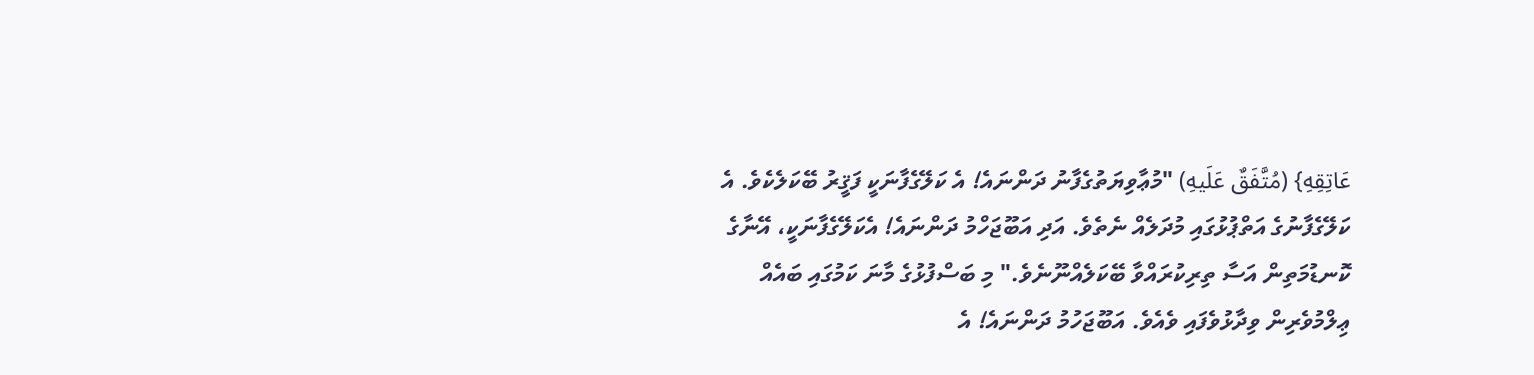عَاتِقِهِ} (مُتَّفَقٌ عَلَيهِ) "މުޢާވިޔަތުގެފާނު ދަންނައެ! އެ ކަލޭގެފާނަކީ ފަޤީރު ބޭކަލެކެވެ. އެ ކަލޭގެފާނުގެ އަތްޕުޅުގައި މުދަލެއް ނެތެވެ. އަދި އަބޫޖަހްމު ދަންނައެ! އެކަލޭގެފާނަކީ، އޭނާގެ ކޮނޑުމަތިން އަސާ ތިރިކުރައްވާ ބޭކަލެއްނޫނެވެ." މި ބަސްފުޅުގެ މާނަ ކަމުގައި ބައެއް ޢިލްމުވެރިން ވިދާޅުވެފައި ވެއެވެ. އަބޫޖަހުމު ދަންނައެ! އެ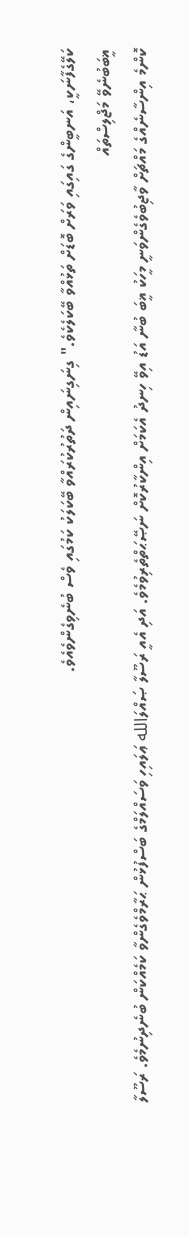ކަލޭގެފާނަކީ، އަނބީންގެ ގައިގައި ވަރަށް ބޮޑަށް ތަޅުއްވާ ބޭކަލެކެވެ." ގިނަގިނައިން ދަތުރުކުރައްވާ ބޭކަލަކު ކަމުގައި ވެސް ބުނެވިގެންވެއެވެ.
ޣީބަބުނެވޭ މަޖްލިސްތައް
ކޮންމެ އިންސާނެއްގެ މައްޗަށް ވާޖިބުވެގެންވަނީ މީހަކު ޣީބަ ބުނާ އަޑު އިވޭ ހިނދު އެކަމަށް އިންކާރުކޮށް ނަޞޭޙަތްތެރިވުމެވެ. އަދި އެއީ ރަސޫލާ ޞައްލަالله ޢަލައިހި ވަސައްލަމްގެ ބަސްފުޅުން ޙަރާމްވެގެންވާ ކަމެއްކަން ބުނެދިނުމެވެ. ރަސޫލާ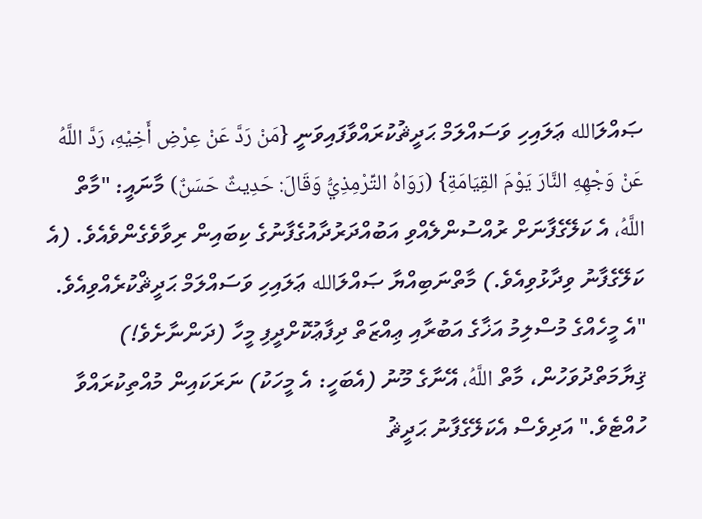ޞައްލަالله ޢަލައިހި ވަސައްލަމް ޙަދީޘުކުރައްވާފައިވަނީ {مَنْ رَدَّ عَنْ عِرْضِ أَخِيْهِ، رَدَّ اللَّهُ عَنْ وَجْهِهِ النَّارَ يَوْمَ القِيَامَةِ} (رَوَاهُ التِّرْمِذِيُّ وَقَالَ: حَدِيثٌ حَسَنٌ) މާނައީ: "މާތް اللَّهُ، އެ ކަލޭގެފާނަށް ރުއްސުންލެއްވި އަބުއްދަރުދާއުގެފާނުގެ ކިބައިން ރިވާވެގެންވެއެވެ. (އެ ކަލޭގެފާނު ވިދާޅުވިއެވެ.) މާތްނަބިއްޔާ ޞައްލަالله ޢަލައިހި ވަސައްލަމް ޙަދީޘްކުރެއްވިއެވެ. "އެ މީހެއްގެ މުސްލިމު އަޚާގެ އަބުރާއި ޢިއްޒަތް ދިފާޢުކޮށްދީފި މީހާ (ދަންނާށެވެ!) ޤިޔާމަތްދުވަހުން، މާތް اللَّهُ، އޭނާގެ މޫނު (އެބަހީ: އެ މީހަކު) ނަރަކައިން މުއްތިކުރައްވާ ހުއްޓެވެ." އަދިވެސް އެކަލޭގެފާނު ޙަދީޘު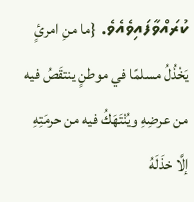ކުރައްވާފައިވެއެވެ. {ما منِ امرئٍ يَخْذُلُ مسلمًا في موطنٍ ينتقَصُ فيه من عرضِهِ ويُنْتَهَكُ فيه من حرمَتِهِ إلَّا خذَلَهُ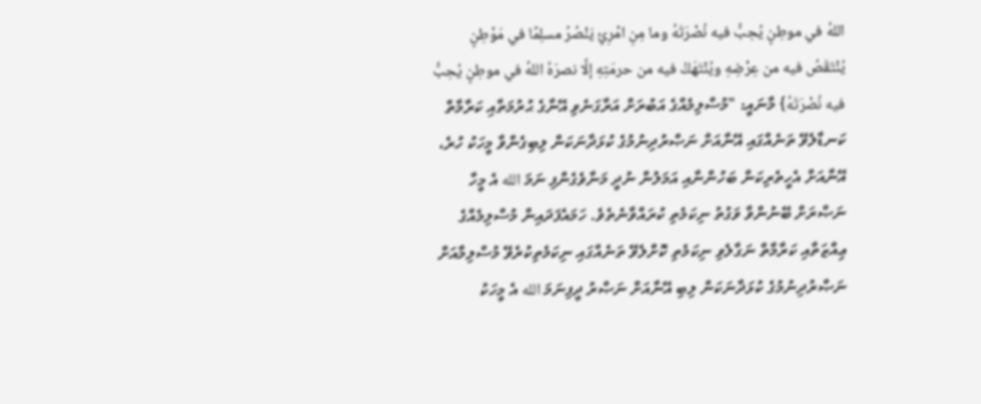اللهُ في موطِنٍ يُحِبُّ فيه نُصْرَتَهُ وما مِنِ امْرِئٍ يَنْصُرُ مسلِمًا في مَوْطِنٍ يُنْتَقَصُ فيه من عِرْضِهِ ويُنْتَهَكُ فيه من حرمَتِهِ إلَّا نصرَهُ اللهُ في موطِنٍ يُحِبُّ فيه نُصْرَتَهُ} މާނައީ: "މުސްލިމެއްގެ އަބުރަށް އަރާގަނެވި އޭނާގެ ޙުރުމަތާއި ކަރާމާތް ކަނޑާލެވޭ ތަނެއްގައި އޭނާއަށް ނަޞްރުދިނުމުގެ ކުޅަދާނަކަން ލިބިގެންވާ މީހަކު ހުރެ، އޭނާއަށް އެހީތެރިކަން ބަހުންނާއި އަމަލުން ނުދީ މަނާވެގެންފި ނަމަ الله އެ މީހާ ނަޞްރަށް ބޭނުންވާ ވަގުތު ނިކަމެތި ކުރައްވާނެތެވެ. ހަމައެފަދައިން މުސްލިމެއްގެ ޢިއްޒަތާއި ކަރާމާތް ނަގާލެވި ނިކަމެތި ކޮށްލެވޭ ތަނެއްގައި ނިކަމެތިކުރެވޭ މުސްލިމާއަށް ނަޞްރުދިނުމުގެ ކުޅަދާނަކަން ލިބި އޭނާއަށް ނަޞްރު ދީފިނަމަ الله އެ މީހަކު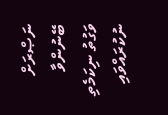ނަޞްރަށް ބޭނުންވާ ވަގުތު ނިކަމެތި ނުކުރައްވައި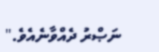ނަޞްރު ދެއްވާނެއެވެ."